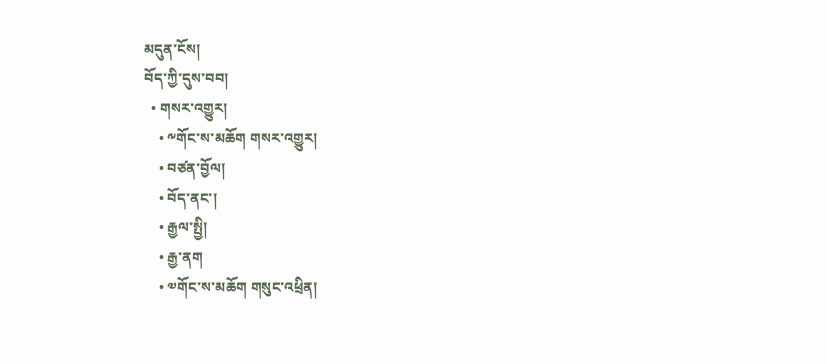མདུན་ངོས།
བོད་ཀྱི་དུས་བབ།
  • གསར་འགྱུར།
    • ༸གོང་ས་མཆོག གསར་འགྱུར།
    • བཙན་བྱོལ།
    • བོད་ནང་།
    • རྒྱལ་སྤྱི།
    • རྒྱ་ནག
    • ༧གོང་ས་མཆོག གསུང་འཕྲིན།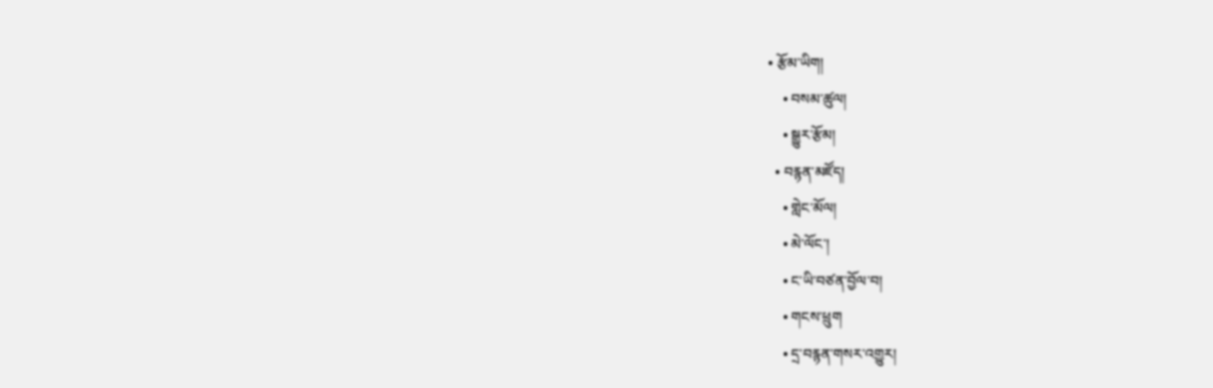• རྩོམ་ཡིག།
    • བསམ་ཚུལ།
    • སྒྱུར་རྩོམ།
  • བརྙན་མཛོད།
    • གླེང་མོལ།
    • མེ་ལོང་།
    • ང་ཡི་བཙན་བྱོལ་བ།
    • གངས་ཕྲུག
    • དྲ་བརྙན་གསར་འགྱུར།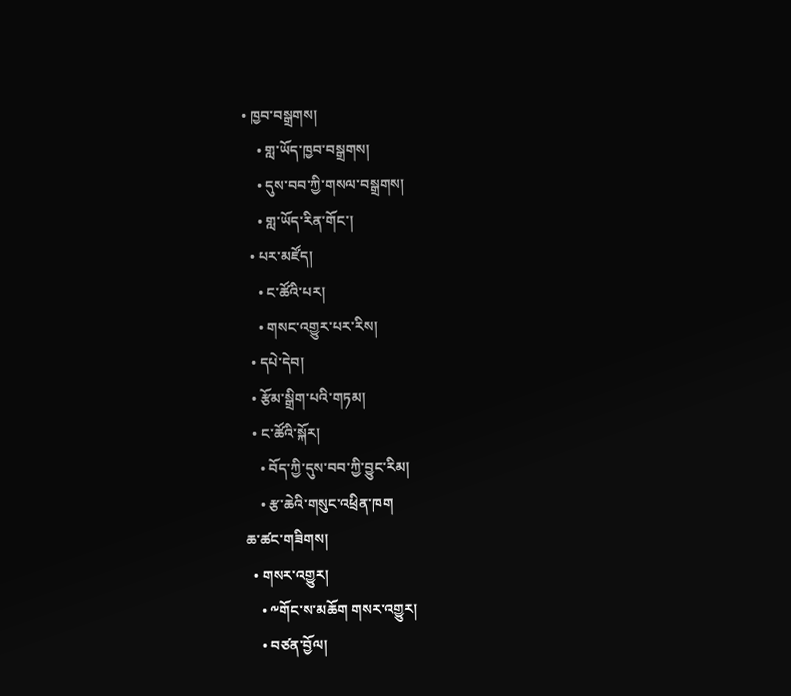• ཁྱབ་བསྒྲགས།
    • གླ་ཡོད་ཁྱབ་བསྒྲགས།
    • དུས་བབ་ཀྱི་གསལ་བསྒྲགས།
    • གླ་ཡོད་རིན་གོང་།
  • པར་མཛོད།
    • ང་ཚོའི་པར།
    • གསང་འགྱུར་པར་རིས།
  • དཔེ་དེབ།
  • རྩོམ་སྒྲིག་པའི་གཏམ།
  • ང་ཚོའི་སྐོར།
    • བོད་ཀྱི་དུས་བབ་ཀྱི་བྱུང་རིམ།
    • རྩ་ཆེའི་གསུང་འཕྲིན་ཁག
ཆ་ཚང་གཟིགས།
  • གསར་འགྱུར།
    • ༸གོང་ས་མཆོག གསར་འགྱུར།
    • བཙན་བྱོལ།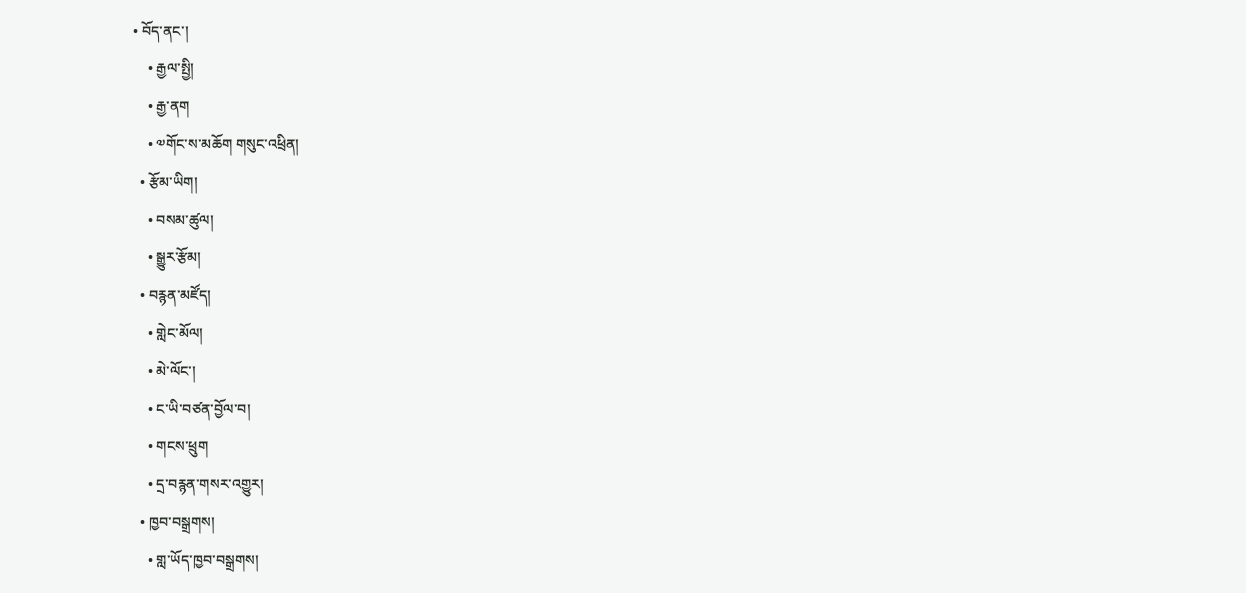• བོད་ནང་།
    • རྒྱལ་སྤྱི།
    • རྒྱ་ནག
    • ༧གོང་ས་མཆོག གསུང་འཕྲིན།
  • རྩོམ་ཡིག།
    • བསམ་ཚུལ།
    • སྒྱུར་རྩོམ།
  • བརྙན་མཛོད།
    • གླེང་མོལ།
    • མེ་ལོང་།
    • ང་ཡི་བཙན་བྱོལ་བ།
    • གངས་ཕྲུག
    • དྲ་བརྙན་གསར་འགྱུར།
  • ཁྱབ་བསྒྲགས།
    • གླ་ཡོད་ཁྱབ་བསྒྲགས།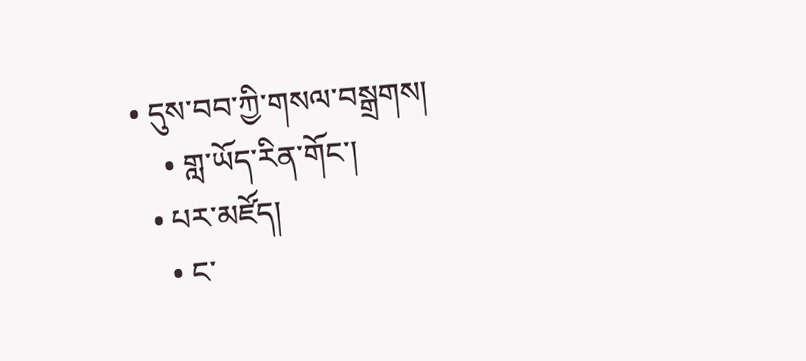• དུས་བབ་ཀྱི་གསལ་བསྒྲགས།
    • གླ་ཡོད་རིན་གོང་།
  • པར་མཛོད།
    • ང་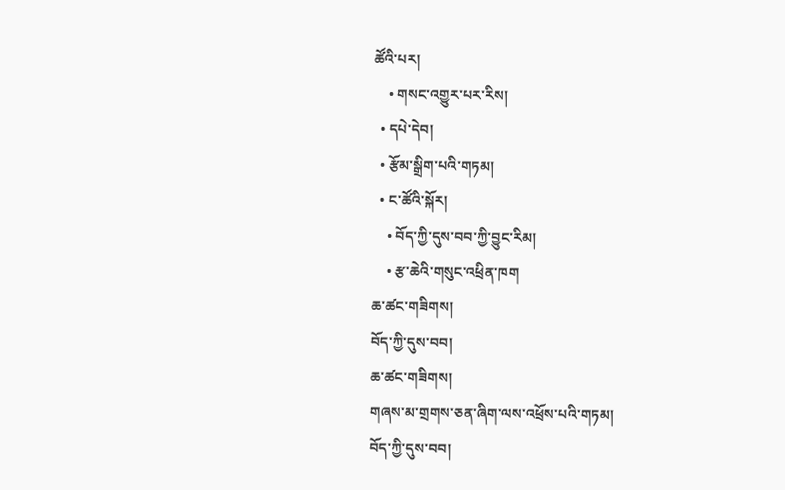ཚོའི་པར།
    • གསང་འགྱུར་པར་རིས།
  • དཔེ་དེབ།
  • རྩོམ་སྒྲིག་པའི་གཏམ།
  • ང་ཚོའི་སྐོར།
    • བོད་ཀྱི་དུས་བབ་ཀྱི་བྱུང་རིམ།
    • རྩ་ཆེའི་གསུང་འཕྲིན་ཁག
ཆ་ཚང་གཟིགས།
བོད་ཀྱི་དུས་བབ།
ཆ་ཚང་གཟིགས།
གཞས་མ་གྲགས་ཅན་ཞིག་ལས་འཕྲོས་པའི་གཏམ།
བོད་ཀྱི་དུས་བབ།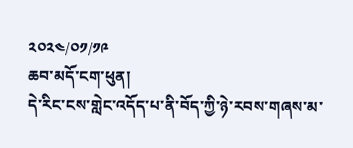༢༠༢༤/༠༡/༡༩
ཆབ་མདོ་ངག་ཕུན།
དེ་རིང་ངས་གླེང་འདོད་པ་ནི་བོད་ཀྱི་ཉེ་རབས་གཞས་མ་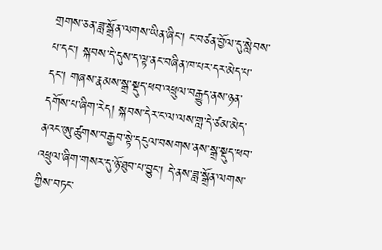གྲགས་ཅན་ཟླ་སྒྲོན་ལགས་ཡིན་ཞིང་། ང་བཙན་བྱོལ་དུ་སླེབས་པ་དང་། སྐབས་དེ་དུས་ད་ལྟ་ནང་བཞིན་ཁ་པར་དར་མེད་པ་དང་། གཞས་རྣམས་སྒྲ་སྡུད་ཕབ་འཕྲུལ་བརྒྱུད་ནས་ཉན་དགོས་པ་ཞིག་རེད། སྐབས་དེར་ང་ལ་ལས་གླ་དེ་ཙམ་མེད་ནའང་ཨུ་ཚུགས་བརྒྱབ་སྟེ་དངུལ་བསགས་ནས་སྒྲ་སྡུད་ཕབ་འཕྲུལ་ཞིག་གསར་དུ་ཉོ་ཐུབ་པ་བྱུང་། དེ་ནས་ཟླ་སྒྲོན་ལགས་ཀྱིས་བཏང་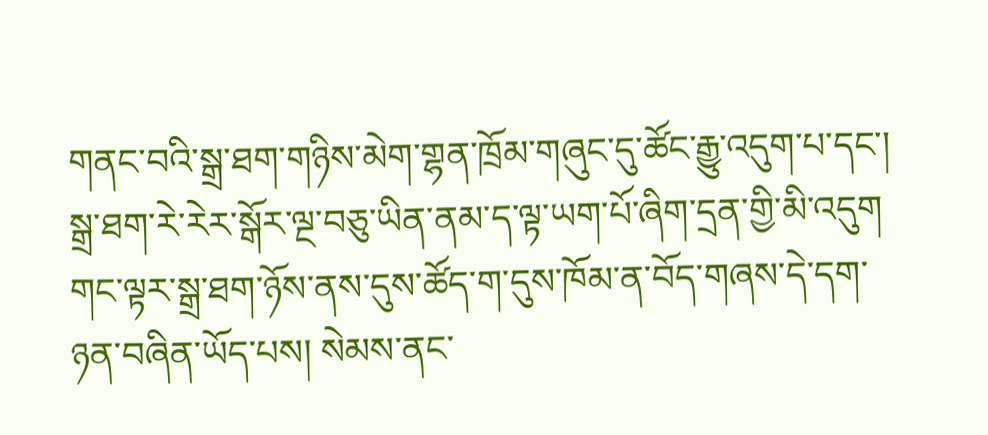གནང་བའི་སྒྲ་ཐག་གཉིས་མེག་གྷན་ཁྲོམ་གཞུང་དུ་ཚོང་རྒྱུ་འདུག་པ་དང་། སྒྲ་ཐག་རེ་རེར་སྒོར་ལྔ་བཅུ་ཡིན་ནམ་ད་ལྟ་ཡག་པོ་ཞིག་དྲན་གྱི་མི་འདུག གང་ལྟར་སྒྲ་ཐག་ཉོས་ནས་དུས་ཚོད་ག་དུས་ཁོམ་ན་བོད་གཞས་དེ་དག་ཉན་བཞིན་ཡོད་པས། སེམས་ནང་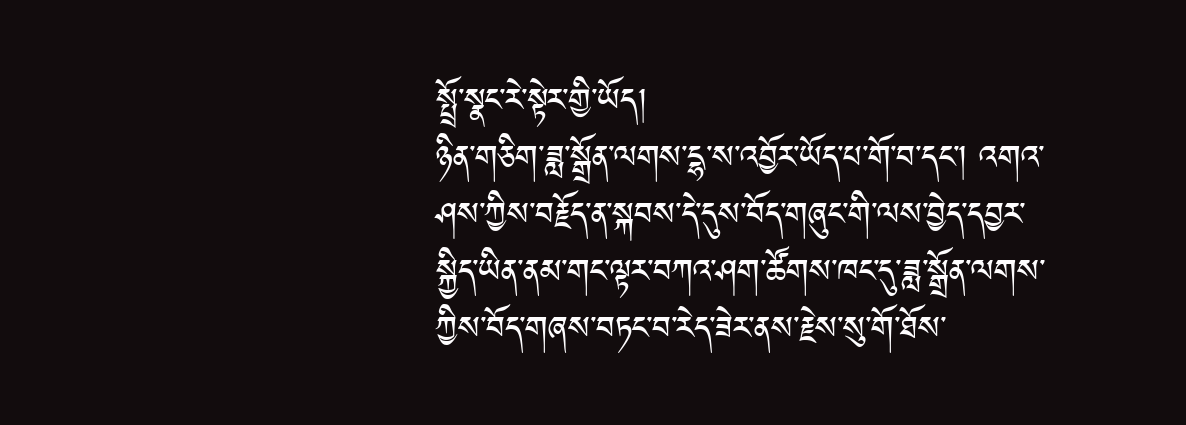སྤྲོ་སྣང་རེ་སྟེར་གྱི་ཡོད།
ཉིན་གཅིག་ཟླ་སྒྲོན་ལགས་དྷ་ས་འབྱོར་ཡོད་པ་གོ་བ་དང་། འགའ་ཤས་ཀྱིས་བརྗོད་ན་སྐབས་དེ་དུས་བོད་གཞུང་གི་ལས་བྱེད་དབྱར་སྐྱིད་ཡིན་ནམ་གང་ལྟར་བཀའ་ཤག་ཚོགས་ཁང་དུ་ཟླ་སྒྲོན་ལགས་ཀྱིས་བོད་གཞས་བཏང་བ་རེད་ཟེར་ནས་རྗེས་སུ་གོ་ཐོས་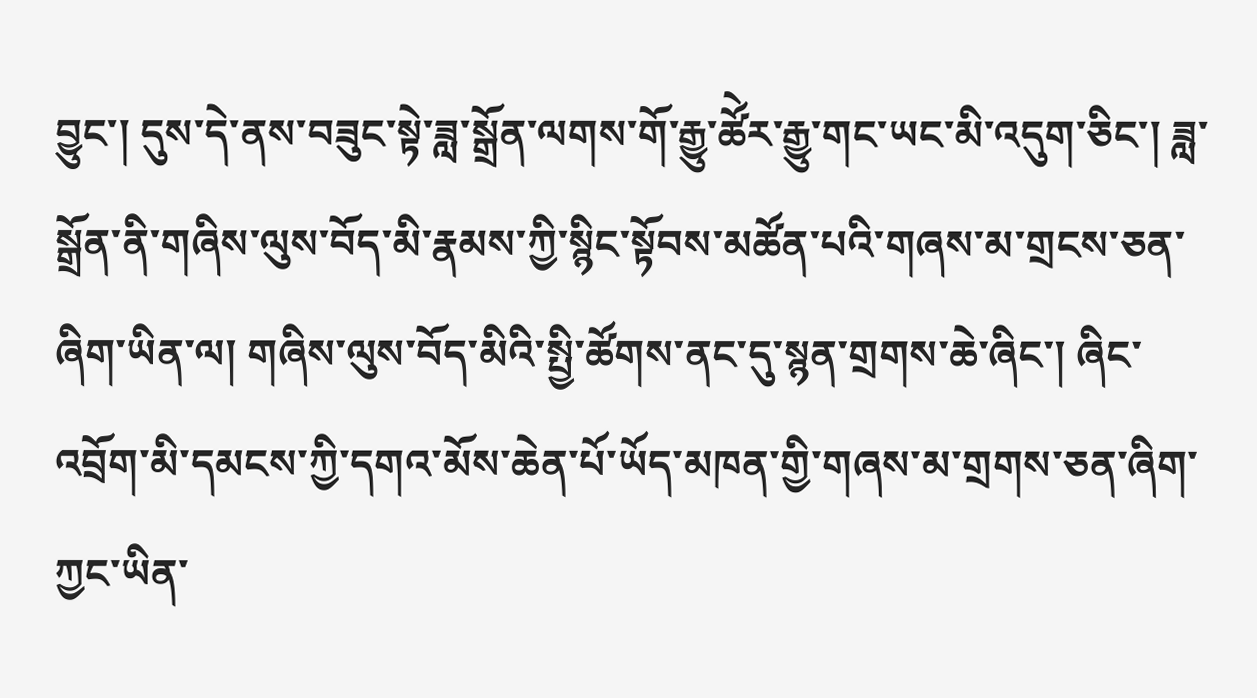བྱུང་། དུས་དེ་ནས་བཟུང་སྟེ་ཟླ་སྒྲོན་ལགས་གོ་རྒྱུ་ཚོེར་རྒྱུ་གང་ཡང་མི་འདུག་ཅིང་། ཟླ་སྒྲོན་ནི་གཞིས་ལུས་བོད་མི་རྣམས་ཀྱི་སྙིང་སྟོབས་མཚོན་པའི་གཞས་མ་གྲངས་ཅན་ཞིག་ཡིན་ལ། གཞིས་ལུས་བོད་མིའི་སྤྱི་ཚོགས་ནང་དུ་སྙན་གྲགས་ཆེ་ཞིང་། ཞིང་འབྲོག་མི་དམངས་ཀྱི་དགའ་མོས་ཆེན་པོ་ཡོད་མཁན་གྱི་གཞས་མ་གྲགས་ཅན་ཞིག་ཀྱང་ཡིན་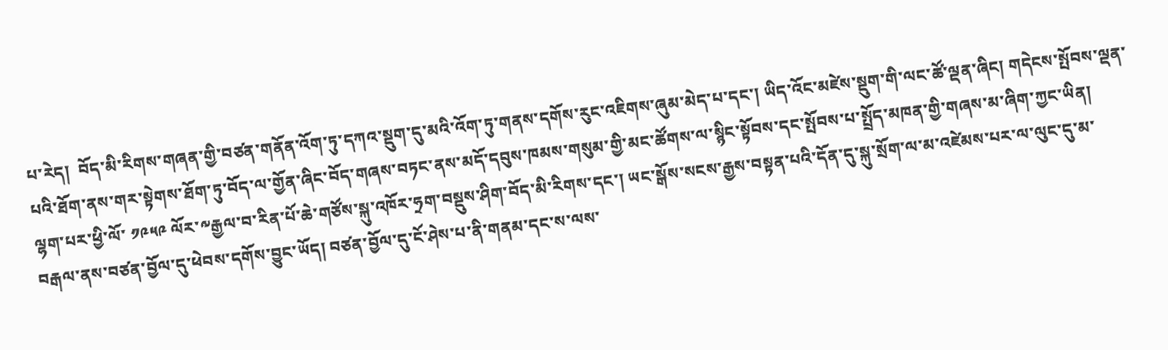པ་རེད།  བོད་མི་རིགས་གཞན་གྱི་བཙན་གནོན་འོག་ཏུ་དཀའ་སྡུག་དུ་མའི་འོག་ཏུ་གནས་དགོས་རུང་འཇིགས་ཞུམ་མེད་པ་དང་། ཡིད་འོང་མཛེས་སྡུག་གི་ལང་ཚོ་ལྡན་ཞིང། གདེངས་སྤོབས་ལྡན་པའི་ཐོག་ནས་གར་སྟེགས་ཐོག་ཏུ་བོད་ལ་གྱོན་ཞིང་བོད་གཞས་བཏང་ནས་མདོ་དབུས་ཁམས་གསུམ་གྱི་མང་ཚོགས་ལ་སྙིང་སྟོབས་དང་སྤོབས་པ་སྤྲོད་མཁན་གྱི་གཞས་མ་ཞིག་ཀྱང་ཡིན།
ལྷག་པར་ཕྱི་ལོ་ ༡༩༥༩ ལོར་༸རྒྱལ་བ་རིན་པོ་ཆེ་གཙོས་སྐུ་འཁོར་ཧྲག་བསྡུས་ཤིག་བོད་མི་རིགས་དང་། ཡང་སྒོས་སངས་རྒྱས་བསྟན་པའི་དོན་དུ་སྐུ་སྲོག་ལ་མ་འཛེམས་པར་ལ་ལུང་དུ་མ་བརྒལ་ནས་བཙན་བྱོལ་དུ་ཕེབས་དགོས་བྱུང་ཡོད། བཙན་བྱོལ་དུ་ངོ་ཤེས་པ་ནི་གནམ་དང་ས་ལས་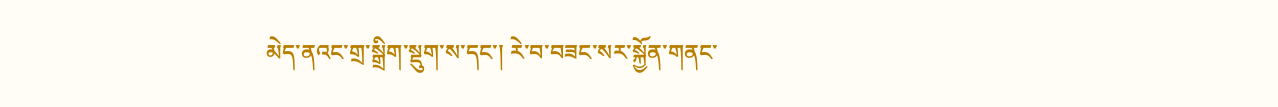མེད་ནའང་གྲ་སྒྲིག་སྡུག་ས་དང་། རེ་བ་བཟང་སར་སྐྱོན་གནང་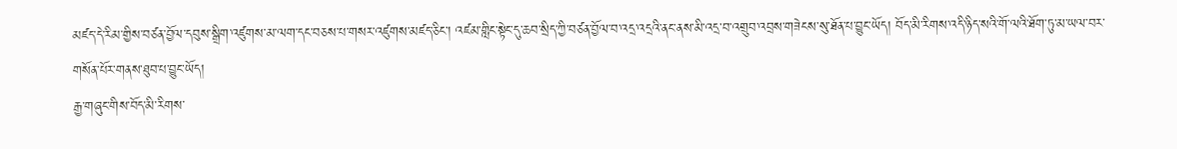མཛད་དེ་རིམ་གྱིས་བཙན་བྱོལ་དབུས་སྒྲིག་འཛུགས་མ་ལག་དང་བཅས་པ་གསར་འཛུགས་མཛད་ཅིང་། འཛམ་གླིང་སྟེང་དུ་ཆབ་སྲིད་ཀྱི་བཙན་བྱོལ་བ་འདྲ་འདྲའི་ནང་ནས་མི་འདྲ་བ་འགྲུབ་འབྲས་གཟེངས་སུ་ཐོན་པ་བྱུང་ཡོད། བོད་མི་རིགས་འདི་ཉིད་སའི་གོ་ལའི་ཐོག་ཏུ་མ་ཡལ་བར་གསོན་པོར་གནས་ཐུབ་པ་བྱུང་ཡོད།
རྒྱ་གཞུང་གིས་བོད་མི་རིགས་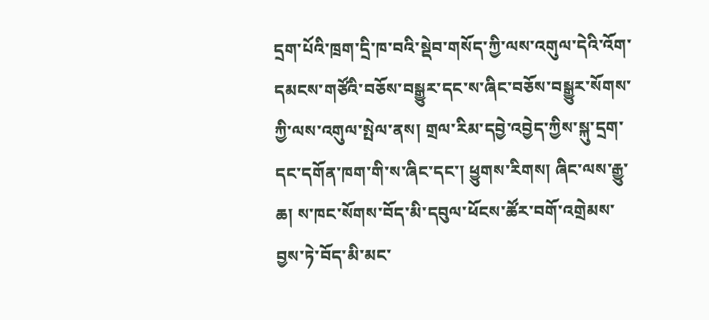དྲག་པོའི་ཁྲག་དྲི་ཁ་བའི་སྡེབ་གསོད་ཀྱི་ལས་འགུལ་དེའི་འོག་དམངས་གཙོའི་བཅོས་བསྒྱུར་དང་ས་ཞིང་བཅོས་བསྒྱུར་སོགས་ཀྱི་ལས་འགུལ་སྤེལ་ནས། གྲལ་རིམ་དབྱེ་འབྱེད་ཀྱིས་སྐུ་དྲག་དང་དགོན་ཁག་གི་ས་ཞིང་དང་། ཕྱུགས་རིགས། ཞིང་ལས་རྒྱུ་ཆ། ས་ཁང་སོགས་བོད་མི་དབུལ་ཕོངས་ཚོར་བགོ་འགྲེམས་བྱས་ཏེ་བོད་མི་མང་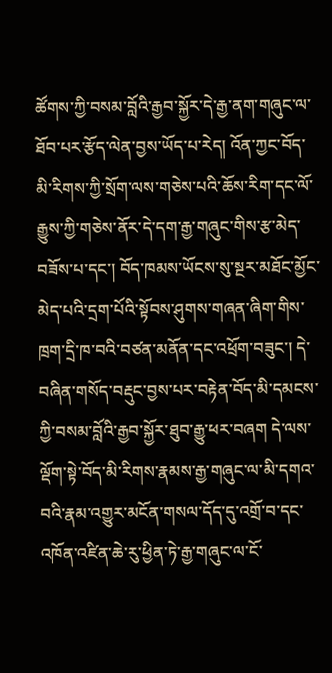ཚོགས་ཀྱི་བསམ་བློའི་རྒྱབ་སྐྱོར་དེ་རྒྱ་ནག་གཞུང་ལ་ཐོབ་པར་རྩོད་ལེན་བྱས་ཡོད་པ་རེད། འོན་ཀྱང་བོད་མི་རིགས་ཀྱི་སྲོག་ལས་གཅེས་པའི་ཆོས་རིག་དང་ལོ་རྒྱུས་ཀྱི་གཅེས་ནོར་དེ་དག་རྒྱ་གཞུང་གིས་རྩ་མེད་བཟོས་པ་དང་། བོད་ཁམས་ཡོངས་སུ་སྔར་མཐོང་མྱོང་མེད་པའི་དྲག་པོའི་སྟོབས་ཤུགས་གཞན་ཞིག་གིས་ཁྲག་དྲི་ཁ་བའི་བཙན་མནོན་དང་འཕྲོག་བཟུང་། དེ་བཞིན་གསོད་བརྡུང་བྱས་པར་བརྟེན་བོད་མི་དམངས་ཀྱི་བསམ་བློའི་རྒྱབ་སྐྱོར་ཐུབ་རྒྱུ་ཕར་བཞག དེ་ལས་ལྡོག་སྟེ་བོད་མི་རིགས་རྣམས་རྒྱ་གཞུང་ལ་མི་དགའ་བའི་རྣམ་འགྱུར་མངོན་གསལ་དོད་དུ་འགྲོ་བ་དང་འཁོན་འཛིན་ཆེ་རུ་ཕྱིན་ཏེ་རྒྱ་གཞུང་ལ་ངོ་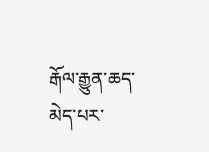རྒོལ་རྒྱུན་ཆད་མེད་པར་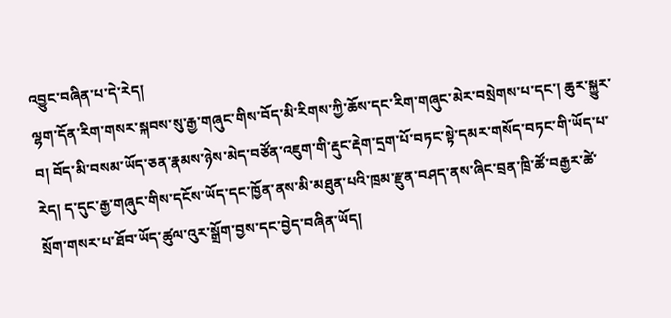འབྱུང་བཞིན་པ་དེ་རེད།
ལྷག་དོན་རིག་གསར་སྐབས་སུ་རྒྱ་གཞུང་གིས་བོད་མི་རིགས་ཀྱི་ཆོས་དང་རིག་གཞུང་མེར་བསྲེགས་པ་དང་། ཆུར་སྐྱུར་བ། བོད་མི་བསམ་ཡོད་ཅན་རྣམས་ཉེས་མེད་བཙོན་འཇུག་གི་རྡུང་རྡེག་དྲག་པོ་བཏང་སྟེ་དམར་གསོད་བཏང་གི་ཡོད་པ་རེད། ད་དུང་རྒྱ་གཞུང་གིས་དངོས་ཡོད་དང་ཁྱོན་ནས་མི་མཐུན་པའི་ཁྲམ་རྫུན་བཤད་ནས་ཞིང་བྲན་ཁྲི་ཚོ་བརྒྱར་ཚེ་སྲོག་གསར་པ་ཐོབ་ཡོད་ཚུལ་འུར་སྒྲོག་བྱས་དང་བྱེད་བཞིན་ཡོད།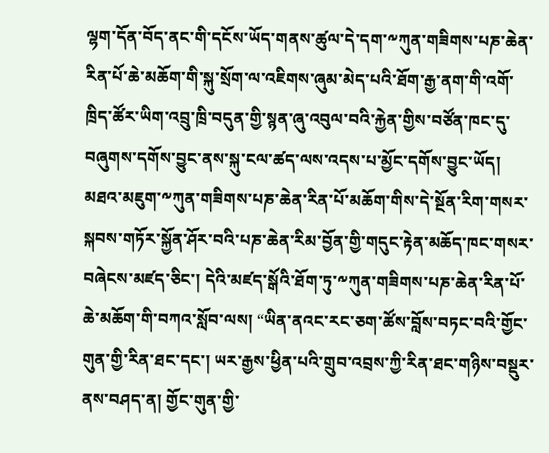ལྷག་དོན་བོད་ནང་གི་དངོས་ཡོད་གནས་ཚུལ་དེ་དག་༸ཀུན་གཟིགས་པཎ་ཆེན་རིན་པོ་ཆེ་མཆོག་གི་སྐུ་སྲོག་ལ་འཇིགས་ཞུམ་མེད་པའི་ཐོག་རྒྱ་ནག་གི་འགོ་ཁྲིད་ཚོར་ཡིག་འབྲུ་ཁྲི་བདུན་གྱི་སྙན་ཞུ་འབུལ་བའི་རྐྱེན་གྱིས་བཙོན་ཁང་དུ་བཞུགས་དགོས་བྱུང་ནས་སྐུ་ངལ་ཚད་ལས་འདས་པ་མྱོང་དགོས་བྱུང་ཡོད། མཐའ་མཇུག་༸ཀུན་གཟིགས་པཎ་ཆེན་རིན་པོ་མཆོག་གིས་དེ་སྔོན་རིག་གསར་སྐབས་གཏོར་སྐྱོན་ཤོར་བའི་པཎ་ཆེན་རིམ་བྱོན་གྱི་གདུང་རྟེན་མཆོད་ཁང་གསར་བཞེངས་མཛད་ཅིང་། དེའི་མཛད་སྒོའི་ཐོག་ཏུ་༸ཀུན་གཟིགས་པཎ་ཆེན་རིན་པོ་ཆེ་མཆོག་གི་བཀའ་སློབ་ལས། “ཡིན་ནའང་རང་ཅག་ཚོས་བློས་བཏང་བའི་གྱོང་གུན་གྱི་རིན་ཐང་དང་། ཡར་རྒྱས་ཕྱིན་པའི་གྲུབ་འབྲས་ཀྱི་རིན་ཐང་གཉིས་བསྡུར་ནས་བཤད་ན། གྱོང་གུན་གྱི་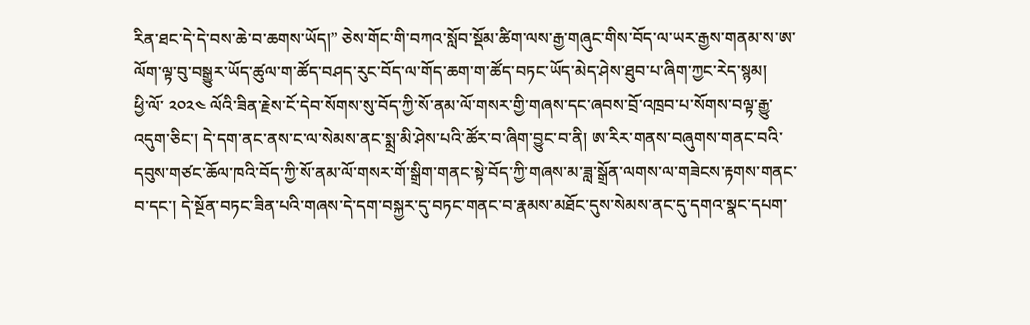རིན་ཐང་དེ་དེ་བས་ཆེ་བ་ཆགས་ཡོད།” ཅེས་གོང་གི་བཀའ་སློབ་སྡོམ་ཚིག་ལས་རྒྱ་གཞུང་གིས་བོད་ལ་ཡར་རྒྱས་གནམ་ས་ཨ་ལོག་ལྟ་བུ་བསྒྱུར་ཡོད་ཚུལ་ག་ཚོད་བཤད་རུང་བོད་ལ་གོད་ཆག་ག་ཚོད་བཏང་ཡོད་མེད་ཤེས་ཐུབ་པ་ཞིག་ཀྱང་རེད་སྙམ།
ཕྱི་ལོ་ ༢༠༢༤ ལོའི་ཟིན་རྗེས་ངོ་དེབ་སོགས་སུ་བོད་ཀྱི་སོ་ནམ་ལོ་གསར་གྱི་གཞས་དང་ཞབས་བྲོ་འཁྲབ་པ་སོགས་བལྟ་རྒྱུ་འདུག་ཅིང་། དེ་དག་ནང་ནས་ང་ལ་སེམས་ནང་སྨྲ་མི་ཤེས་པའི་ཚོར་བ་ཞིག་བྱུང་བ་ནི། ཨ་རིར་གནས་བཞུགས་གནང་བའི་དབུས་གཙང་ཆོལ་ཁའི་བོད་ཀྱི་སོ་ནམ་ལོ་གསར་གོ་སྒྲིག་གནང་སྟེ་བོད་ཀྱི་གཞས་མ་ཟླ་སྒྲོན་ལགས་ལ་གཟེངས་རྟགས་གནང་བ་དང་། དེ་སྔོན་བཏང་ཟིན་པའི་གཞས་དེ་དག་བསྐྱར་དུ་བཏང་གནང་བ་རྣམས་མཐོང་དུས་སེམས་ནང་དུ་དགའ་སྣང་དཔག་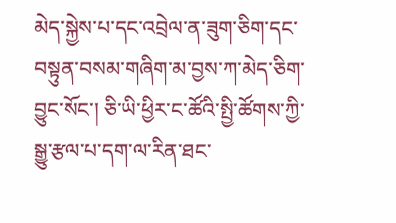མེད་སྐྱེས་པ་དང་འབྲེལ་ན་ཟུག་ཅིག་དང་བསྟུན་བསམ་གཞིག་མ་བྱས་ཀ་མེད་ཅིག་བྱུང་སོང་། ཅི་ཡི་ཕྱིར་ང་ཚོའི་སྤྱི་ཚོགས་ཀྱི་སྒྱུ་རྩལ་པ་དག་ལ་རིན་ཐང་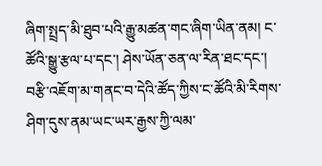ཞིག་སྤྲད་མི་ཐུབ་པའི་རྒྱུ་མཚན་གང་ཞིག་ཡིན་ནམ། ང་ཚོའི་སྒྱུ་རྩལ་པ་དང་། ཤེས་ཡོན་ཅན་ལ་རིན་ཐང་དང་། བརྩི་འཇོག་མ་གནང་བ་དེའི་ཚོད་ཀྱིས་ང་ཚོའི་མི་རིགས་ཤིག་དུས་ནམ་ཡང་ཡར་རྒྱས་ཀྱི་ལམ་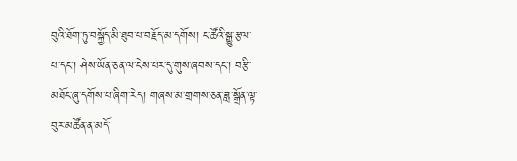བུའི་ཐོག་ཏུ་བསྐྱོད་མི་ཐུབ་པ་བརྗོད་མ་དགོས། ང་ཚོའི་སྒྱུ་རྩལ་པ་དང་། ཤེས་ཡོན་ཅན་ལ་ངེས་པར་དུ་གུས་ཞབས་དང་། བརྩི་མཐོང་ཞུ་དགོས་པ་ཞིག་རེད། གཞས་མ་གྲགས་ཅན་ཟླ་སྒྲོན་ལྟ་བུར་མཚོན་ན་མདོ་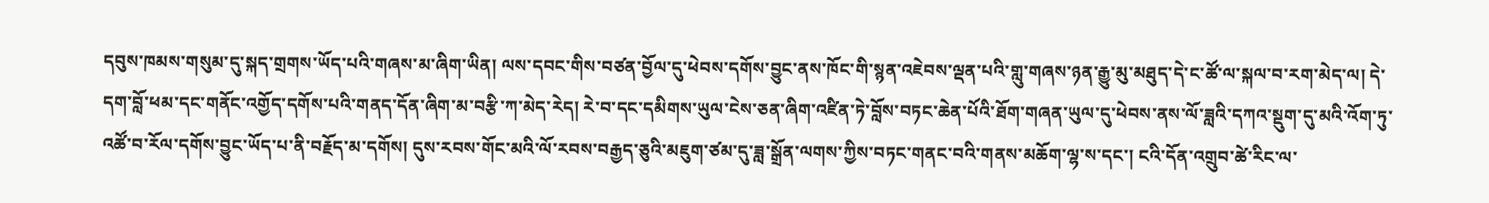དབུས་ཁམས་གསུམ་དུ་སྐད་གྲགས་ཡོད་པའི་གཞས་མ་ཞིག་ཡིན། ལས་དབང་གིས་བཙན་བྱོལ་དུ་ཕེབས་དགོས་བྱུང་ནས་ཁོང་གི་སྙན་འཇེབས་ལྡན་པའི་གླུ་གཞས་ཉན་རྒྱུ་མུ་མཐུད་དེ་ང་ཚོ་ལ་སྐལ་བ་རག་མེད་ལ། དེ་དག་བློ་ཕམ་དང་གནོང་འགྱོད་དགོས་པའི་གནད་དོན་ཞིག་མ་བརྩི་ཀ་མེད་རེད། རེ་བ་དང་དམིགས་ཡུལ་ངེས་ཅན་ཞིག་འཛིན་ཏེ་བློས་བཏང་ཆེན་པོའི་ཐོག་གཞན་ཡུལ་དུ་ཕེབས་ནས་ལོ་ཟླའི་དཀའ་སྡུག་དུ་མའི་འོག་ཏུ་འཚོ་བ་རོལ་དགོས་བྱུང་ཡོད་པ་ནི་བརྗོད་མ་དགོས། དུས་རབས་གོང་མའི་ལོ་རབས་བརྒྱད་ཅུའི་མཇུག་ཙམ་དུ་ཟླ་སྒྲོན་ལགས་ཀྱིས་བཏང་གནང་བའི་གནས་མཆོག་ལྷ་ས་དང་། ངའི་དོན་འགྲུབ་ཚེ་རིང་ལ་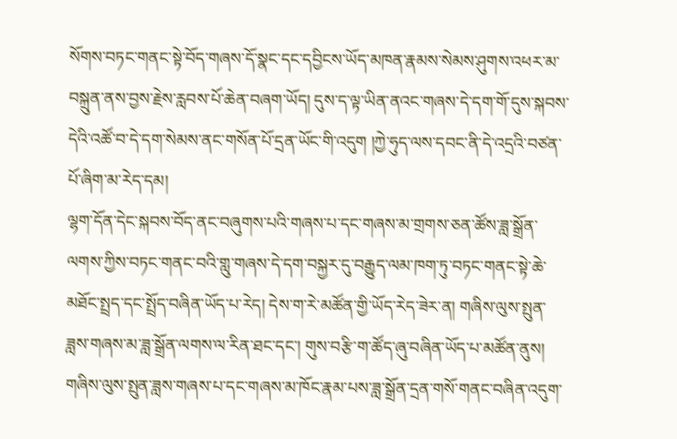སོགས་བཏང་གནང་སྟེ་བོད་གཞས་དོ་སྣང་དང་དབྱིངས་ཡོད་མཁན་རྣམས་སེམས་ཤུགས་འཕར་མ་བསྐྲུན་ནས་བྱས་རྗེས་རླབས་པོ་ཆེན་བཞག་ཡོད། དུས་ད་ལྟ་ཡིན་ནའང་གཞས་དེ་དག་གོ་དུས་སྐབས་དེའི་འཚོ་བ་དེ་དག་སེམས་ནང་གསོན་པོ་དྲན་ཡོང་གི་འདུག །ཀྱེ་ཧུད་ལས་དབང་ནི་དེ་འདྲའི་བཙན་པོ་ཞིག་མ་རེད་དམ།
ལྷག་དོན་དེང་སྐབས་བོད་ནང་བཞུགས་པའི་གཞས་པ་དང་གཞས་མ་གྲགས་ཅན་ཚོས་ཟླ་སྒྲོན་ལགས་ཀྱིས་བཏང་གནང་བའི་གླུ་གཞས་དེ་དག་བསྐྱར་དུ་བརྒྱུད་ལམ་ཁག་ཏུ་བཏང་གནང་སྟེ་ཆེ་མཐོང་སྤྲད་དང་སྤྲོད་བཞིན་ཡོད་པ་རེད། དེས་ག་རེ་མཚོན་གྱི་ཡོད་རེད་ཟེར་ན། གཞིས་ལུས་སྤུན་ཟླས་གཞས་མ་ཟླ་སྒྲོན་ལགས་ལ་རིན་ཐང་དང་། གུས་བརྩི་ག་ཚོད་ཞུ་བཞིན་ཡོད་པ་མཚོན་ནུས། གཞིས་ལུས་སྤུན་ཟླས་གཞས་པ་དང་གཞས་མ་ཁོང་རྣམ་པས་ཟླ་སྒྲོན་དྲན་གསོ་གནང་བཞིན་འདུག་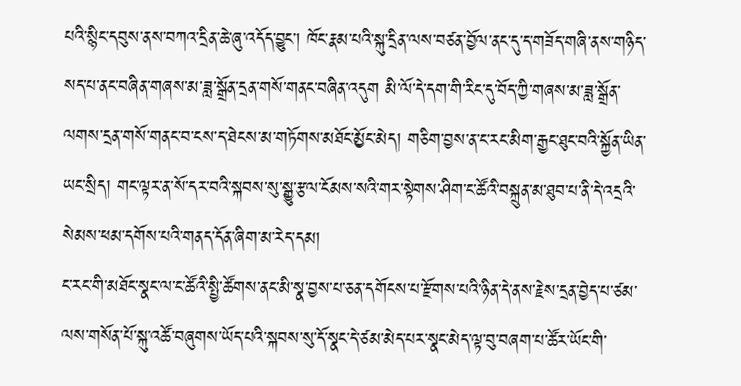པའི་སྙིང་དབུས་ནས་བཀའ་དྲིན་ཆེ་ཞུ་འདོད་བྱུང་། ཁོང་རྣམ་པའི་སྐུ་དྲིན་ལས་བཙན་བྱོལ་ནང་དུ་ད་གཟོད་གཞི་ནས་གཉིད་སད་པ་ནང་བཞིན་གཞས་མ་ཟླ་སྒྲོན་དྲན་གསོ་གནང་བཞིན་འདུག མི་ལོ་དེ་དག་གི་རིང་དུ་བོད་ཀྱི་གཞས་མ་ཟླ་སྒྲོན་ལགས་དྲན་གསོ་གནང་བ་ངས་ད་ཐེངས་མ་གཏོགས་མཐོང་མྱོང་མེད། གཅིག་བྱས་ན་ང་རང་མིག་རྒྱང་ཐུང་བའི་སྐྱོན་ཡིན་ཡང་སྲིད། གང་ལྟར་ན་སོ་དར་བའི་སྐབས་སུ་སྒྱུ་རྩལ་ངོམས་སའི་གར་སྟེགས་ཤིག་ང་ཚོའི་བསྐྲུན་མ་ཐུབ་པ་ནི་དེ་འདྲའི་སེམས་ཕམ་དགོས་པའི་གནད་དོན་ཞིག་མ་རེད་དམ།
ང་རང་གི་མཐོང་སྣང་ལ་ང་ཚོའི་སྤྱི་ཚོགས་ནང་མི་སྣ་བྱས་པ་ཅན་དགོངས་པ་རྫོགས་པའི་ཉིན་དེ་ནས་རྗེས་དྲན་བྱེད་པ་ཙམ་ལས་གསོན་པོ་སྐུ་འཚོ་བཞུགས་ཡོད་པའི་སྐབས་སུ་དོ་སྣང་དེ་ཙམ་མེད་པར་སྣང་མེད་ལྟ་བུ་བཞག་པ་ཚོར་ཡོང་གི་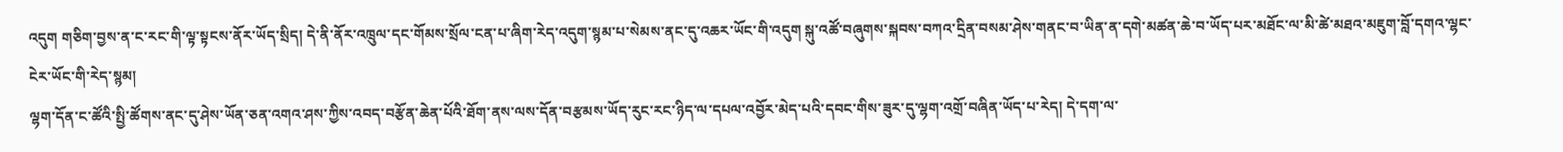འདུག གཅིག་བྱས་ན་ང་རང་གི་ལྟ་སྟངས་ནོར་ཡོད་སྲིད། དེ་ནི་ནོར་འཁྲུལ་དང་གོམས་སྲོལ་ངན་པ་ཞིག་རེད་འདུག་སྙམ་པ་སེམས་ནང་དུ་འཆར་ཡོང་གི་འདུག སྐུ་འཚོ་བཞུགས་སྐབས་བཀའ་དྲིན་བསམ་ཤེས་གནང་བ་ཡིན་ན་དགེ་མཚན་ཆེ་བ་ཡོད་པར་མཐོང་ལ་མི་ཚེ་མཐའ་མཇུག་བློ་དགའ་ལྷང་ངེར་ཡོང་གི་རེད་སྙམ།
ལྷག་དོན་ང་ཚོའི་སྤྱི་ཚོགས་ནང་དུ་ཤེས་ཡོན་ཅན་འགའ་ཤས་ཀྱིས་འབད་བརྩོན་ཆེན་པོའི་ཐོག་ནས་ལས་དོན་བརྩམས་ཡོད་རུང་རང་ཉིད་ལ་དཔལ་འབྱོར་མེད་པའི་དབང་གིས་ཟུར་དུ་ལྷག་འགྲོ་བཞིན་ཡོད་པ་རེད། དེ་དག་ལ་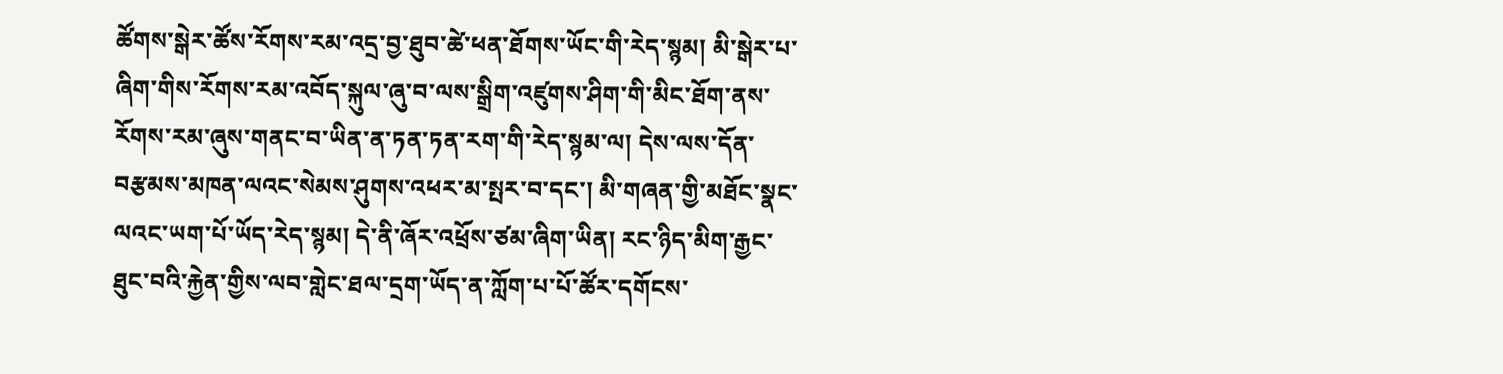ཚོགས་སྒེར་ཚོས་རོགས་རམ་འདྲ་བྱ་ཐུབ་ཚེ་ཕན་ཐོགས་ཡོང་གི་རེད་སྙམ། མི་སྒེར་པ་ཞིག་གིས་རོགས་རམ་འབོད་སྐུལ་ཞུ་བ་ལས་སྒྲིག་འཛུགས་ཤིག་གི་མིང་ཐོག་ནས་རོགས་རམ་ཞུས་གནང་བ་ཡིན་ན་ཏན་ཏན་རག་གི་རེད་སྙམ་ལ། དེས་ལས་དོན་བརྩམས་མཁན་ལའང་སེམས་ཤུགས་འཕར་མ་སྤར་བ་དང་། མི་གཞན་གྱི་མཐོང་སྣང་ལའང་ཡག་པོ་ཡོད་རེད་སྙམ། དེ་ནི་ཞོར་འཕྲོས་ཙམ་ཞིག་ཡིན། རང་ཉིད་མིག་རྒྱང་ཐུང་བའི་རྐྱེན་གྱིས་ལབ་གླེང་ཐལ་དྲག་ཡོད་ན་ཀློག་པ་པོ་ཚོར་དགོངས་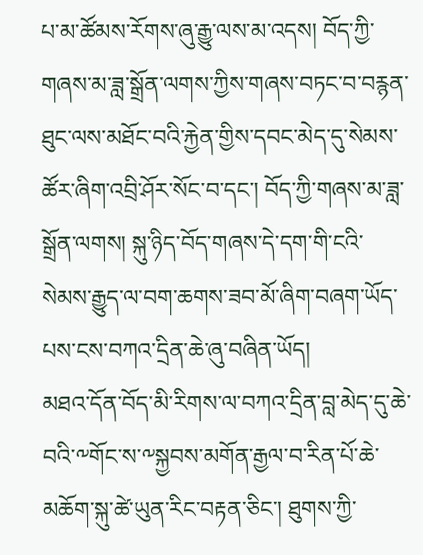པ་མ་ཚོམས་རོགས་ཞུ་རྒྱུ་ལས་མ་འདས། བོད་ཀྱི་གཞས་མ་ཟླ་སྒྲོན་ལགས་ཀྱིས་གཞས་བཏང་བ་བརྙན་ཐུང་ལས་མཐོང་བའི་རྐྱེན་གྱིས་དབང་མེད་དུ་སེམས་ཚོར་ཞིག་འབྲི་ཤོར་སོང་བ་དང་། བོད་ཀྱི་གཞས་མ་ཟླ་སྒྲོན་ལགས། སྐུ་ཉིད་བོད་གཞས་དེ་དག་གི་ངའི་སེམས་རྒྱུད་ལ་བག་ཆགས་ཟབ་མོ་ཞིག་བཞག་ཡོད་པས་ངས་བཀའ་དྲིན་ཆེ་ཞུ་བཞིན་ཡོད།
མཐའ་དོན་བོད་མི་རིགས་ལ་བཀའ་དྲིན་བླ་མེད་དུ་ཆེ་བའི་༸གོང་ས་༸སྐྱབས་མགོན་རྒྱལ་བ་རིན་པོ་ཆེ་མཆོག་སྐུ་ཚེ་ཡུན་རིང་བརྟན་ཅིང་། ཐུགས་ཀྱི་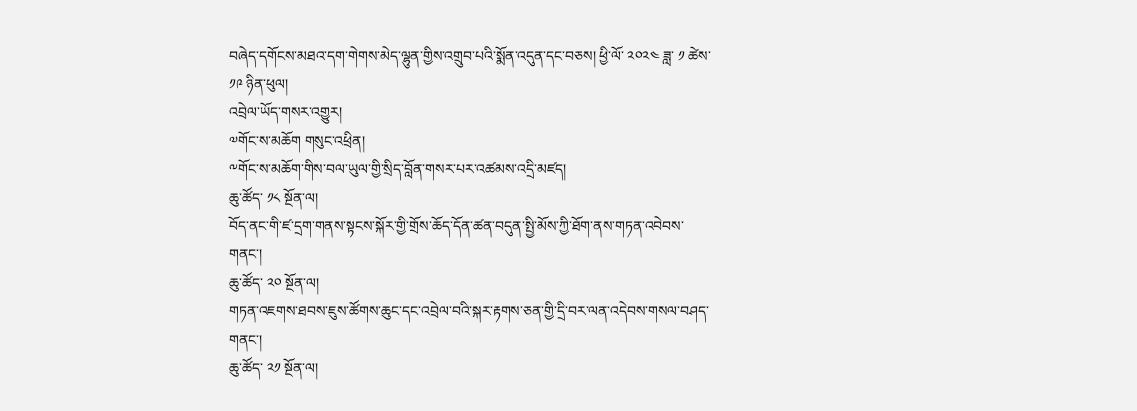བཞེད་དགོངས་མཐའ་དག་གེགས་མེད་ལྷུན་གྱིས་འགྲུབ་པའི་སྨོན་འདུན་དང་བཅས། ཕྱི་ལོ་ ༢༠༢༤ ཟླ་ ༡ ཚེས་ ༡༩ ཉིན་ཕུལ།
འབྲེལ་ཡོད་གསར་འགྱུར།
༧གོང་ས་མཆོག གསུང་འཕྲིན།
༸གོང་ས་མཆོག་གིས་བལ་ཡུལ་གྱི་སྲིད་བློན་གསར་པར་འཚམས་འདྲི་མཛད།
ཆུ་ཚོད་ ༡༨ སྔོན་ལ།
བོད་ནང་གི་ཛ་དྲག་གནས་སྟངས་སྐོར་གྱི་གྲོས་ཆོད་དོན་ཚན་བདུན་སྤྱི་མོས་ཀྱི་ཐོག་ནས་གཏན་འབེབས་གནང་།
ཆུ་ཚོད་ ༢༠ སྔོན་ལ།
གཏན་འཇགས་ཐབས་ཇུས་ཚོགས་ཆུང་དང་འབྲེལ་བའི་སྐར་རྟགས་ཅན་གྱི་དྲི་བར་ལན་འདེབས་གསལ་བཤད་གནང་།
ཆུ་ཚོད་ ༢༡ སྔོན་ལ།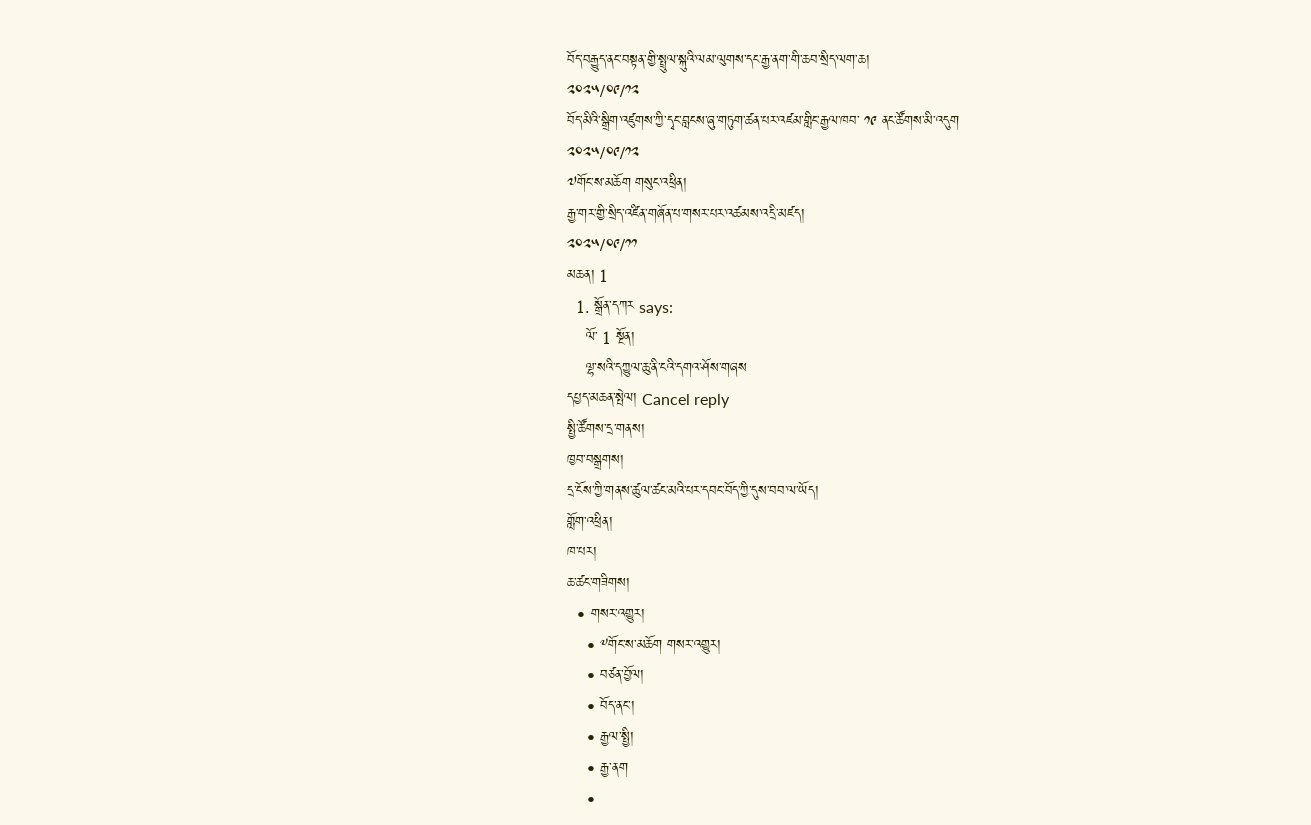བོད་བརྒྱུད་ནང་བསྟན་གྱི་སྤྲུལ་སྐུའི་ལམ་ལུགས་དང་རྒྱ་ནག་གི་ཆབ་སྲིད་ལག་ཆ།
༢༠༢༥/༠༩/༡༢
བོད་མིའི་སྒྲིག་འཛུགས་ཀྱི་དྭང་བླངས་ཞུ་གཏུག་ཚན་པར་འཛམ་གླིང་རྒྱལ་ཁབ་ ༡༩ ནང་ཚོགས་མི་འདུག
༢༠༢༥/༠༩/༡༢
༧གོང་ས་མཆོག གསུང་འཕྲིན།
རྒྱ་གར་གྱི་སྲིད་འཛིན་གཞོན་པ་གསར་པར་འཚམས་འདྲི་མཛད།
༢༠༢༥/༠༩/༡༡
མཆན། 1
  1. སྒྲོན་དཀར says:
    ལོ་ 1 སྔོན།
    ལྷ་སའི་དཀྱུལ་ཆུ་ནི་ངའི་དགའ་ཤོས་གཞས
དཔྱད་མཆན་སྤེལ། Cancel reply
སྤྱི་ཚོགས་དྲ་གནས།
ཁྱབ་བསྒྲགས།
དྲ་ངོས་ཀྱི་གནས་ཚུལ་ཚང་མའི་པར་དབང་བོད་ཀྱི་དུས་བབ་ལ་ཡོད།
གློག་འཕྲིན།
ཁ་པར།
ཆ་ཚང་གཟིགས།
  • གསར་འགྱུར།
    • ༸གོང་ས་མཆོག གསར་འགྱུར།
    • བཙན་བྱོལ།
    • བོད་ནང་།
    • རྒྱལ་སྤྱི།
    • རྒྱ་ནག
    •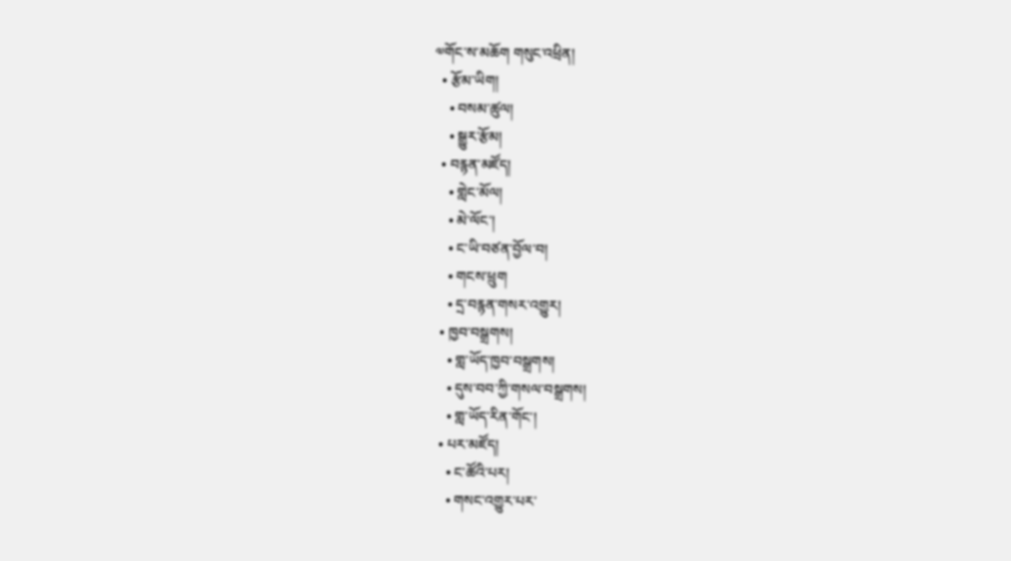༧གོང་ས་མཆོག གསུང་འཕྲིན།
  • རྩོམ་ཡིག།
    • བསམ་ཚུལ།
    • སྒྱུར་རྩོམ།
  • བརྙན་མཛོད།
    • གླེང་མོལ།
    • མེ་ལོང་།
    • ང་ཡི་བཙན་བྱོལ་བ།
    • གངས་ཕྲུག
    • དྲ་བརྙན་གསར་འགྱུར།
  • ཁྱབ་བསྒྲགས།
    • གླ་ཡོད་ཁྱབ་བསྒྲགས།
    • དུས་བབ་ཀྱི་གསལ་བསྒྲགས།
    • གླ་ཡོད་རིན་གོང་།
  • པར་མཛོད།
    • ང་ཚོའི་པར།
    • གསང་འགྱུར་པར་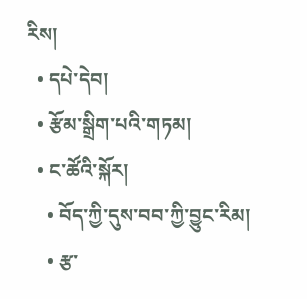རིས།
  • དཔེ་དེབ།
  • རྩོམ་སྒྲིག་པའི་གཏམ།
  • ང་ཚོའི་སྐོར།
    • བོད་ཀྱི་དུས་བབ་ཀྱི་བྱུང་རིམ།
    • རྩ་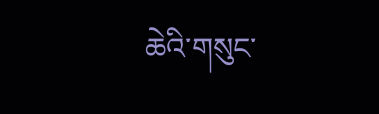ཆེའི་གསུང་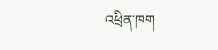འཕྲིན་ཁག